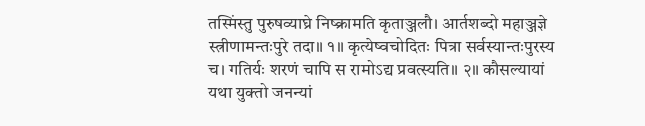तस्मिंस्तु पुरुषव्याघ्रे निष्क्रामति कृताञ्जलौ। आर्तशब्दो महाञ्जज्ञे स्त्रीणामन्तःपुरे तदा॥ १॥ कृत्येष्वचोदितः पित्रा सर्वस्यान्तःपुरस्य च। गतिर्यः शरणं चापि स रामोऽद्य प्रवत्स्यति॥ २॥ कौसल्यायां यथा युक्तो जनन्यां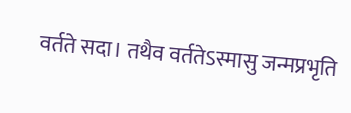वर्तते सदा। तथैव वर्ततेऽस्मासु जन्मप्रभृति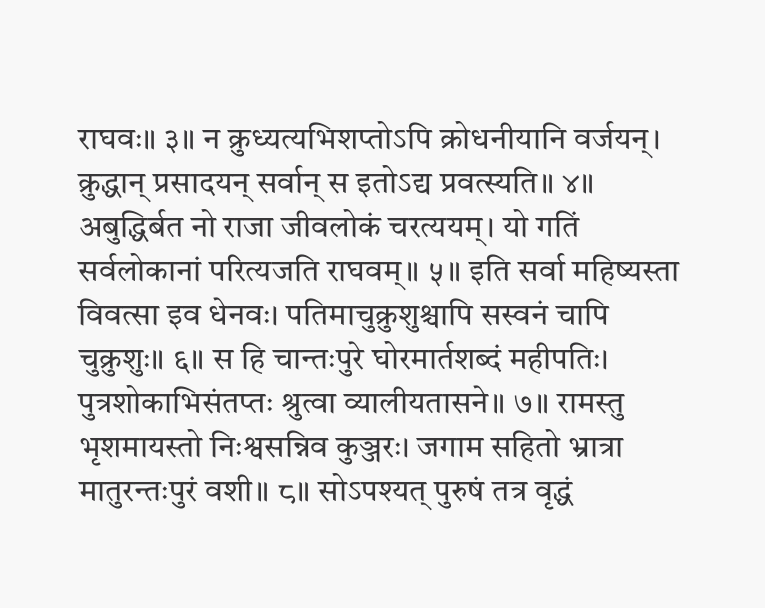राघवः॥ ३॥ न क्रुध्यत्यभिशप्तोऽपि क्रोधनीयानि वर्जयन्। क्रुद्धान् प्रसादयन् सर्वान् स इतोऽद्य प्रवत्स्यति॥ ४॥ अबुद्धिर्बत नो राजा जीवलोकं चरत्ययम्। यो गतिं सर्वलोकानां परित्यजति राघवम्॥ ५॥ इति सर्वा महिष्यस्ता विवत्सा इव धेनवः। पतिमाचुक्रुशुश्चापि सस्वनं चापि चुक्रुशुः॥ ६॥ स हि चान्तःपुरे घोरमार्तशब्दं महीपतिः। पुत्रशोकाभिसंतप्तः श्रुत्वा व्यालीयतासने॥ ७॥ रामस्तु भृशमायस्तो निःश्वसन्निव कुञ्जरः। जगाम सहितो भ्रात्रा मातुरन्तःपुरं वशी॥ ८॥ सोऽपश्यत् पुरुषं तत्र वृद्धं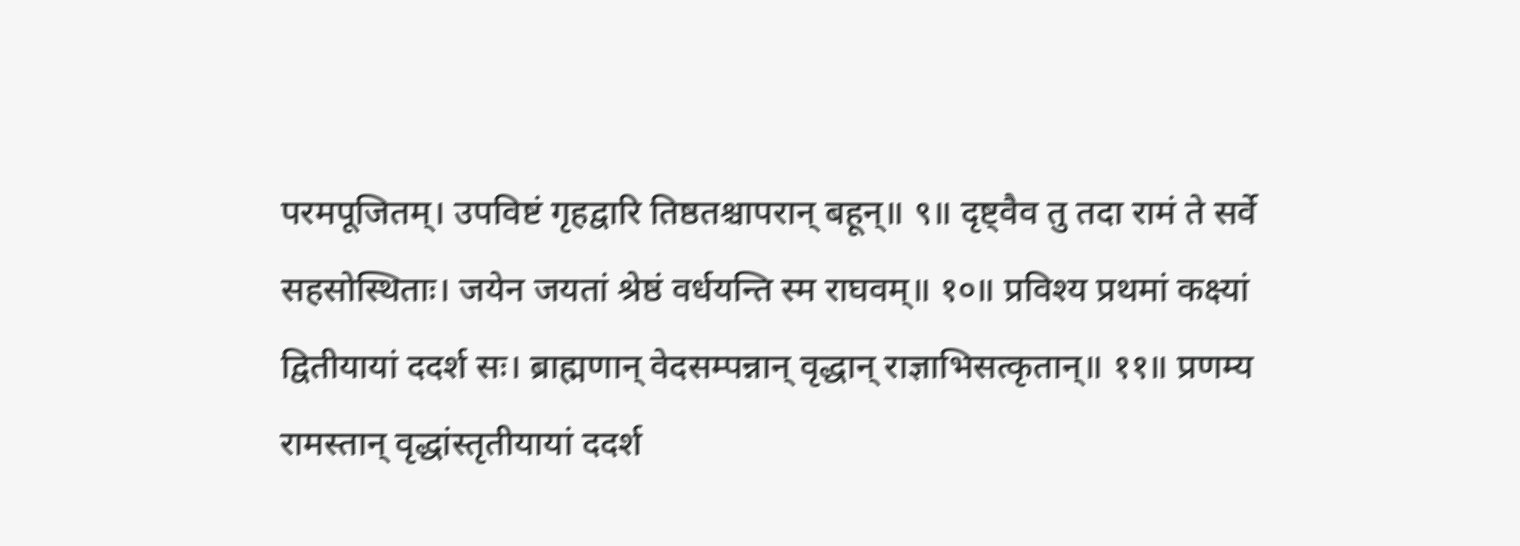परमपूजितम्। उपविष्टं गृहद्वारि तिष्ठतश्चापरान् बहून्॥ ९॥ दृष्ट्वैव तु तदा रामं ते सर्वे सहसोस्थिताः। जयेन जयतां श्रेष्ठं वर्धयन्ति स्म राघवम्॥ १०॥ प्रविश्य प्रथमां कक्ष्यां द्वितीयायां ददर्श सः। ब्राह्मणान् वेदसम्पन्नान् वृद्धान् राज्ञाभिसत्कृतान्॥ ११॥ प्रणम्य रामस्तान् वृद्धांस्तृतीयायां ददर्श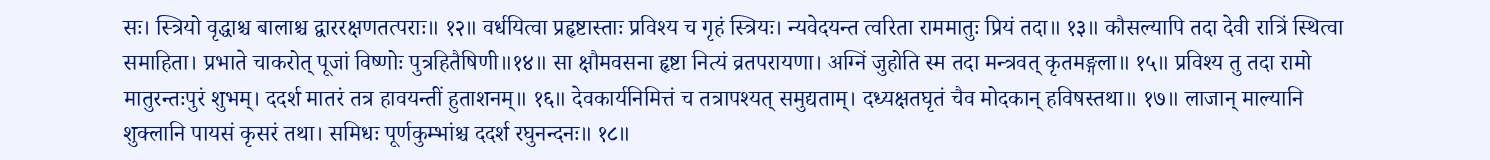सः। स्त्रियो वृद्धाश्च बालाश्च द्वाररक्षणतत्पराः॥ १२॥ वर्धयित्वा प्रहृष्टास्ताः प्रविश्य च गृहं स्त्रियः। न्यवेदयन्त त्वरिता राममातुः प्रियं तदा॥ १३॥ कौसल्यापि तदा देवी रात्रिं स्थित्वा समाहिता। प्रभाते चाकरोत् पूजां विष्णोः पुत्रहितैषिणी॥१४॥ सा क्षौमवसना हृष्टा नित्यं व्रतपरायणा। अग्निं जुहोति स्म तदा मन्त्रवत् कृतमङ्गला॥ १५॥ प्रविश्य तु तदा रामो मातुरन्तःपुरं शुभम्। ददर्श मातरं तत्र हावयन्तीं हुताशनम्॥ १६॥ देवकार्यनिमित्तं च तत्रापश्यत् समुद्यताम्। दध्यक्षतघृतं चैव मोदकान् हविषस्तथा॥ १७॥ लाजान् माल्यानि शुक्लानि पायसं कृसरं तथा। समिधः पूर्णकुम्भांश्च ददर्श रघुनन्दनः॥ १८॥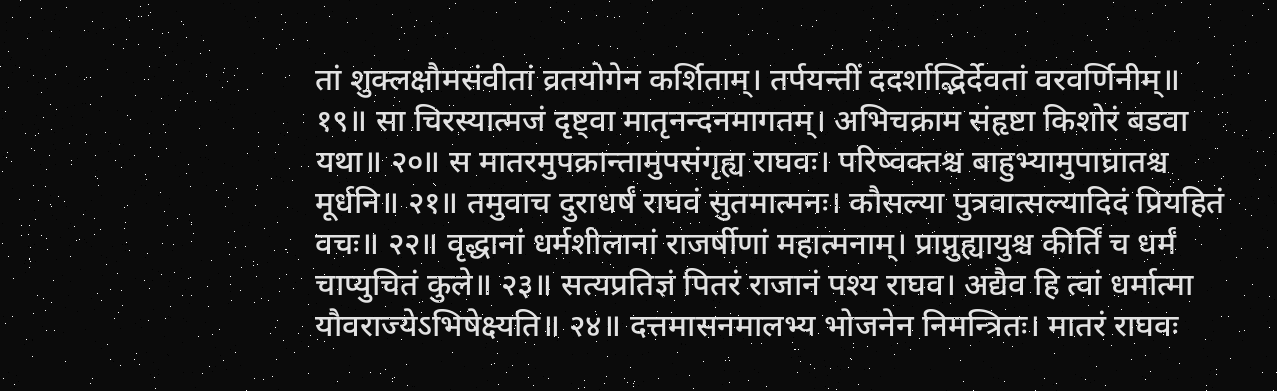तां शुक्लक्षौमसंवीतां व्रतयोगेन कर्शिताम्। तर्पयन्तीं ददर्शाद्भिर्देवतां वरवर्णिनीम्॥ १९॥ सा चिरस्यात्मजं दृष्ट्वा मातृनन्दनमागतम्। अभिचक्राम संहृष्टा किशोरं बडवा यथा॥ २०॥ स मातरमुपक्रान्तामुपसंगृह्य राघवः। परिष्वक्तश्च बाहुभ्यामुपाघ्रातश्च मूर्धनि॥ २१॥ तमुवाच दुराधर्षं राघवं सुतमात्मनः। कौसल्या पुत्रवात्सल्यादिदं प्रियहितं वचः॥ २२॥ वृद्धानां धर्मशीलानां राजर्षीणां महात्मनाम्। प्राप्नुह्यायुश्च कीर्तिं च धर्मं चाप्युचितं कुले॥ २३॥ सत्यप्रतिज्ञं पितरं राजानं पश्य राघव। अद्यैव हि त्वां धर्मात्मा यौवराज्येऽभिषेक्ष्यति॥ २४॥ दत्तमासनमालभ्य भोजनेन निमन्त्रितः। मातरं राघवः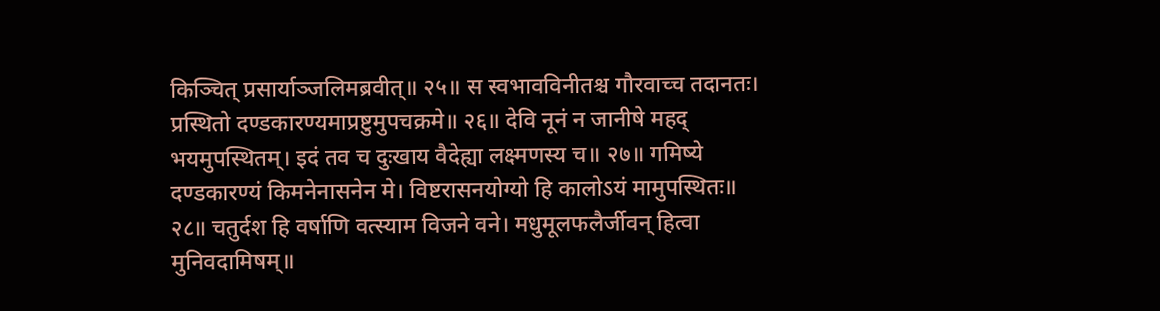किञ्चित् प्रसार्याञ्जलिमब्रवीत्॥ २५॥ स स्वभावविनीतश्च गौरवाच्च तदानतः। प्रस्थितो दण्डकारण्यमाप्रष्टुमुपचक्रमे॥ २६॥ देवि नूनं न जानीषे महद् भयमुपस्थितम्। इदं तव च दुःखाय वैदेह्या लक्ष्मणस्य च॥ २७॥ गमिष्ये दण्डकारण्यं किमनेनासनेन मे। विष्टरासनयोग्यो हि कालोऽयं मामुपस्थितः॥ २८॥ चतुर्दश हि वर्षाणि वत्स्याम विजने वने। मधुमूलफलैर्जीवन् हित्वा मुनिवदामिषम्॥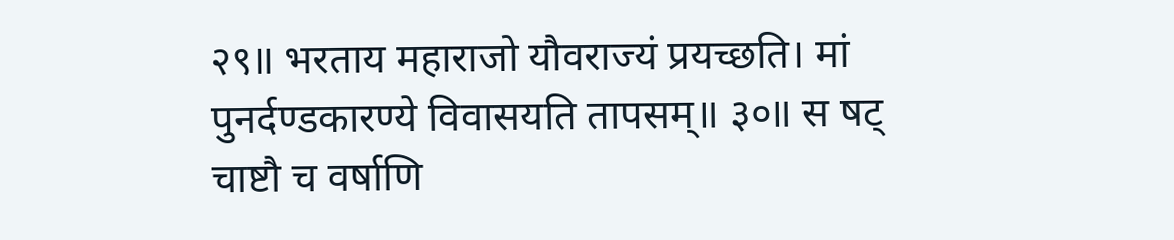२९॥ भरताय महाराजो यौवराज्यं प्रयच्छति। मां पुनर्दण्डकारण्ये विवासयति तापसम्॥ ३०॥ स षट् चाष्टौ च वर्षाणि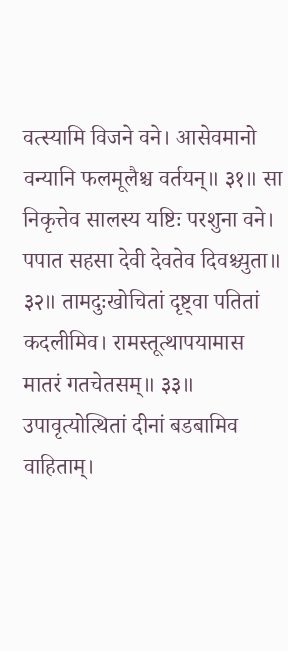वत्स्यामि विजने वने। आसेवमानो वन्यानि फलमूलैश्च वर्तयन्॥ ३१॥ सा निकृत्तेव सालस्य यष्टिः परशुना वने। पपात सहसा देवी देवतेव दिवश्च्युता॥ ३२॥ तामदुःखोचितां दृष्ट्वा पतितां कदलीमिव। रामस्तूत्थापयामास मातरं गतचेतसम्॥ ३३॥ उपावृत्योत्थितां दीनां बडबामिव वाहिताम्।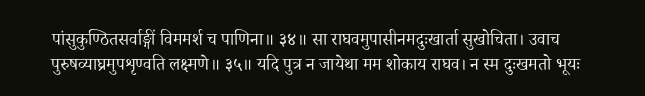पांसुकुण्ठितसर्वाङ्गीं विममर्श च पाणिना॥ ३४॥ सा राघवमुपासीनमदुःखार्ता सुखोचिता। उवाच पुरुषव्याघ्रमुपशृण्वति लक्ष्मणे॥ ३५॥ यदि पुत्र न जायेथा मम शोकाय राघव। न स्म दुःखमतो भूयः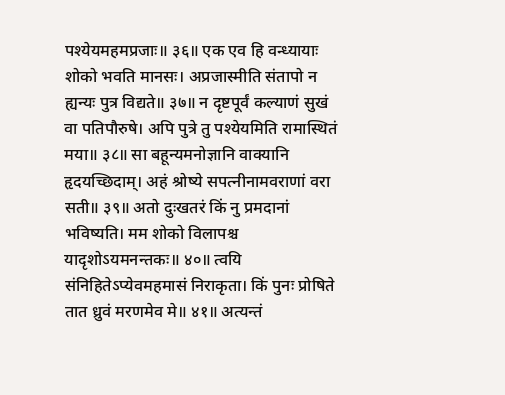पश्येयमहमप्रजाः॥ ३६॥ एक एव हि वन्ध्यायाः शोको भवति मानसः। अप्रजास्मीति संतापो न ह्यन्यः पुत्र विद्यते॥ ३७॥ न दृष्टपूर्वं कल्याणं सुखं वा पतिपौरुषे। अपि पुत्रे तु पश्येयमिति रामास्थितं मया॥ ३८॥ सा बहून्यमनोज्ञानि वाक्यानि हृदयच्छिदाम्। अहं श्रोष्ये सपत्नीनामवराणां वरा सती॥ ३९॥ अतो दुःखतरं किं नु प्रमदानां भविष्यति। मम शोको विलापश्च यादृशोऽयमनन्तकः॥ ४०॥ त्वयि संनिहितेऽप्येवमहमासं निराकृता। किं पुनः प्रोषिते तात ध्रुवं मरणमेव मे॥ ४१॥ अत्यन्तं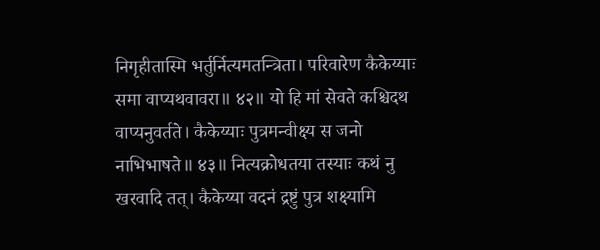निगृहीतास्मि भर्तुर्नित्यमतन्त्रिता। परिवारेण कैकेय्याः समा वाप्यथवावरा॥ ४२॥ यो हि मां सेवते कश्चिदथ वाप्यनुवर्तते। कैकेय्याः पुत्रमन्वीक्ष्य स जनो नाभिभाषते॥ ४३॥ नित्यक्रोधतया तस्याः कथं नु खरवादि तत्। कैकेय्या वदनं द्रष्टुं पुत्र शक्ष्यामि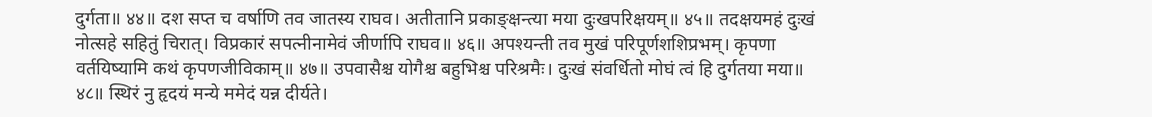दुर्गता॥ ४४॥ दश सप्त च वर्षाणि तव जातस्य राघव। अतीतानि प्रकाङ्क्षन्त्या मया दुःखपरिक्षयम्॥ ४५॥ तदक्षयमहं दुःखं नोत्सहे सहितुं चिरात्। विप्रकारं सपत्नीनामेवं जीर्णापि राघव॥ ४६॥ अपश्यन्ती तव मुखं परिपूर्णशशिप्रभम्। कृपणा वर्तयिष्यामि कथं कृपणजीविकाम्॥ ४७॥ उपवासैश्च योगैश्च बहुभिश्च परिश्रमैः। दुःखं संवर्धितो मोघं त्वं हि दुर्गतया मया॥ ४८॥ स्थिरं नु हृदयं मन्ये ममेदं यन्न दीर्यते।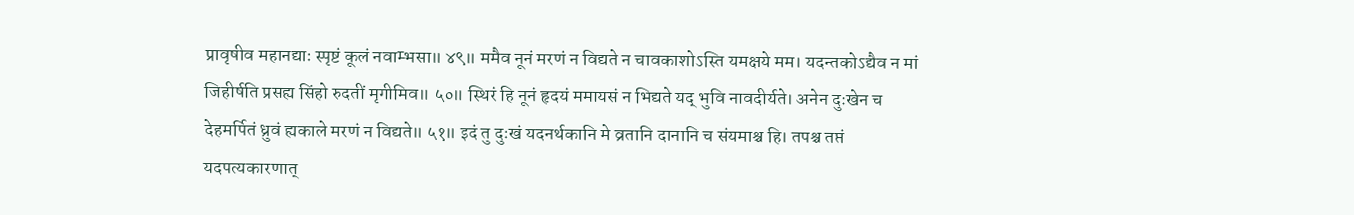प्रावृषीव महानद्याः स्पृष्टं कूलं नवाम्भसा॥ ४९॥ ममैव नूनं मरणं न विद्यते न चावकाशोऽस्ति यमक्षये मम। यदन्तकोऽद्यैव न मां जिहीर्षति प्रसह्य सिंहो रुदतीं मृगीमिव॥ ५०॥ स्थिरं हि नूनं हृदयं ममायसं न भिद्यते यद् भुवि नावदीर्यते। अनेन दुःखेन च देहमर्पितं ध्रुवं ह्यकाले मरणं न विद्यते॥ ५१॥ इदं तु दुःखं यदनर्थकानि मे व्रतानि दानानि च संयमाश्च हि। तपश्च तप्तं यदपत्यकारणात्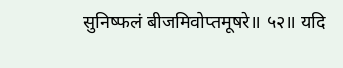सुनिष्फलं बीजमिवोप्तमूषरे॥ ५२॥ यदि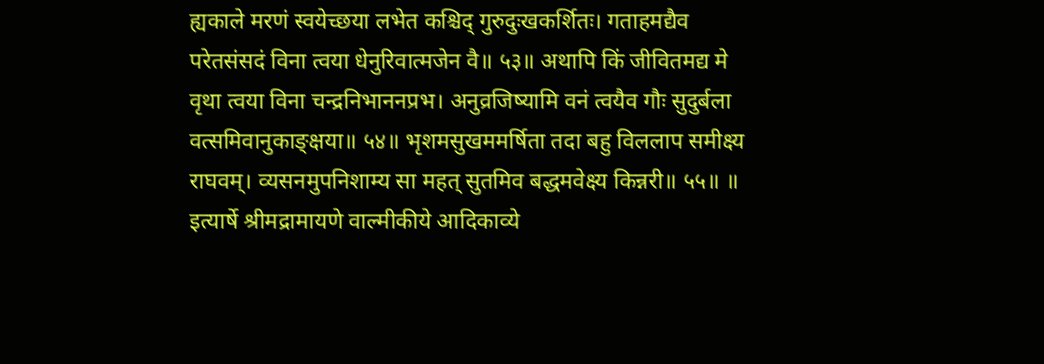ह्यकाले मरणं स्वयेच्छया लभेत कश्चिद् गुरुदुःखकर्शितः। गताहमद्यैव परेतसंसदं विना त्वया धेनुरिवात्मजेन वै॥ ५३॥ अथापि किं जीवितमद्य मे वृथा त्वया विना चन्द्रनिभाननप्रभ। अनुव्रजिष्यामि वनं त्वयैव गौः सुदुर्बला वत्समिवानुकाङ्क्षया॥ ५४॥ भृशमसुखममर्षिता तदा बहु विललाप समीक्ष्य राघवम्। व्यसनमुपनिशाम्य सा महत् सुतमिव बद्धमवेक्ष्य किन्नरी॥ ५५॥ ॥ इत्यार्षे श्रीमद्रामायणे वाल्मीकीये आदिकाव्ये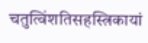चतुत्विंशतिसहस्त्रिकायां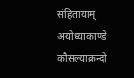संहितायाम् अयोध्याकाण्डे कौसल्याक्रन्दो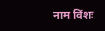नाम विंशः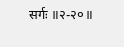सर्गः ॥२-२०॥